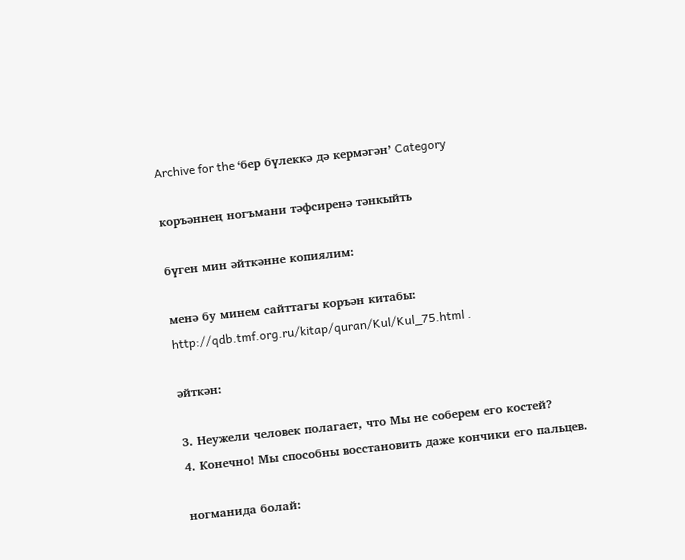Archive for the ‘бер бүлеккә дә кермәгән’ Category

коръәннең ногъмани тәфсиренә тәнкыйть

бүген мин әйткәнне копиялим:

менә бу минем сайттагы коръән китабы: http://qdb.tmf.org.ru/kitap/quran/Kul/Kul_75.html .

әйткән:

3. Неужели человек полагает, что Мы не соберем его костей?
4. Конечно! Мы способны восстановить даже кончики его пальцев.

ногманида болай: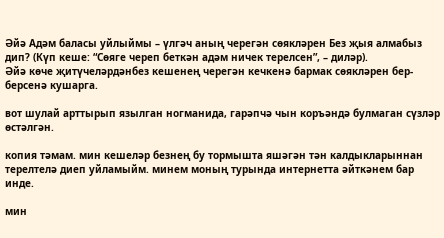Әйә Адәм баласы уйлыймы – үлгәч аның черегән сөякләрен Без җыя алмабыз дип? (Күп кеше: “Сөяге череп беткән адәм ничек терелсен”, – диләр).
Әйә көче җитүчеләрдәнбез кешенең черегән кечкенә бармак сөякләрен бер-берсенә кушарга.

вот шулай арттырып язылган ногманида, гарәпчә чын коръәндә булмаган сүзләр өстәлгән.

копия тәмам. мин кешеләр безнең бу тормышта яшәгән тән калдыкларыннан терелтелә диеп уйламыйм. минем моның турында интернетта әйткәнем бар инде.

мин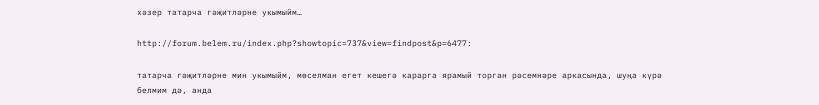хәзер татарча гәҗитләрне укымыйм…

http://forum.belem.ru/index.php?showtopic=737&view=findpost&p=6477:

татарча гәҗитләрне мин укымыйм, мөселман егет кешегә карарга ярамый торган рәсемнәре аркасында, шуңа күрә белмим дә, анда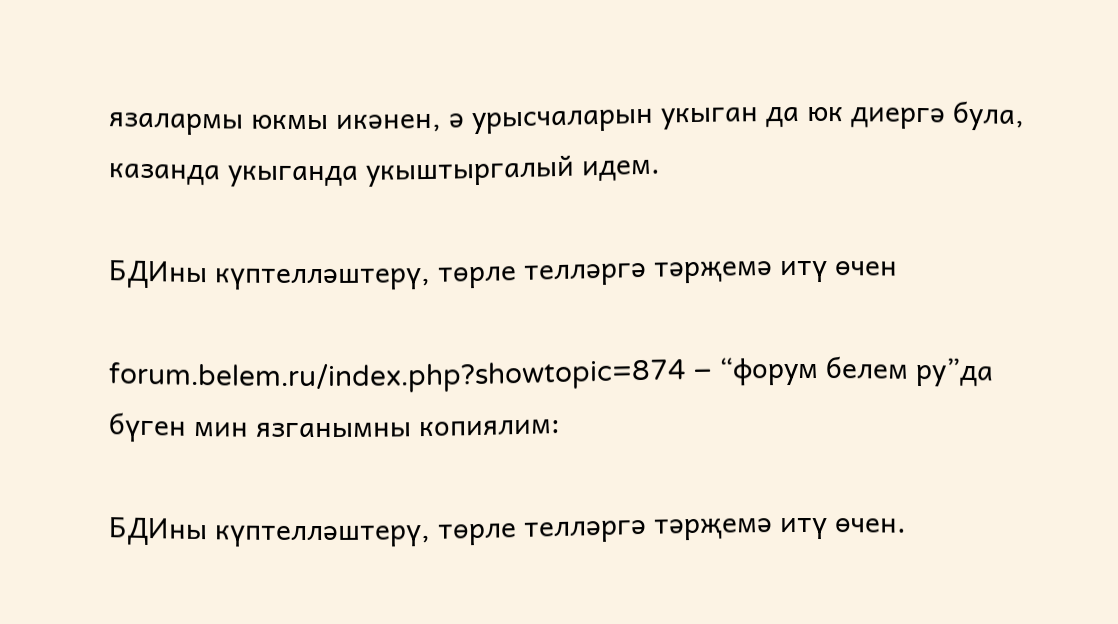язалармы юкмы икәнен, ә урысчаларын укыган да юк диергә була, казанда укыганда укыштыргалый идем.

БДИны күптелләштерү, төрле телләргә тәрҗемә итү өчен

forum.belem.ru/index.php?showtopic=874 – “форум белем ру”да бүген мин язганымны копиялим:

БДИны күптелләштерү, төрле телләргә тәрҗемә итү өчен.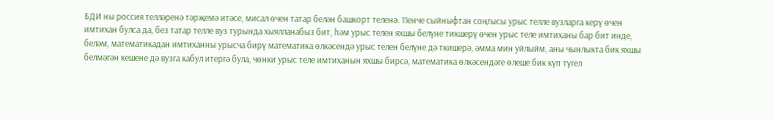БДИ ны россия телләренә тәрҗемә итәсе, мисал өчен татар белән башкорт теленә. 11енче сыйныфтан соңгысы урыс телле вузларга керү өчен имтихан булса да, без татар телле вуз турында хыялланабыз бит, һәм урыс телен яхшы белүне тикшерү өчен урыс теле имтиханы бар бит инде, беләм, математикадан имтиханны урысча бирү математика өлкәсендә урыс телен белүне дә ткишерә, әмма мин уйлыйм, аны чынлыкта бик яхшы белмәгән кешене дә вузга кабул итергә була, чөнки урыс теле имтиханын яхшы бирсә, математика өлкәсендәге өлеше бик күп түгел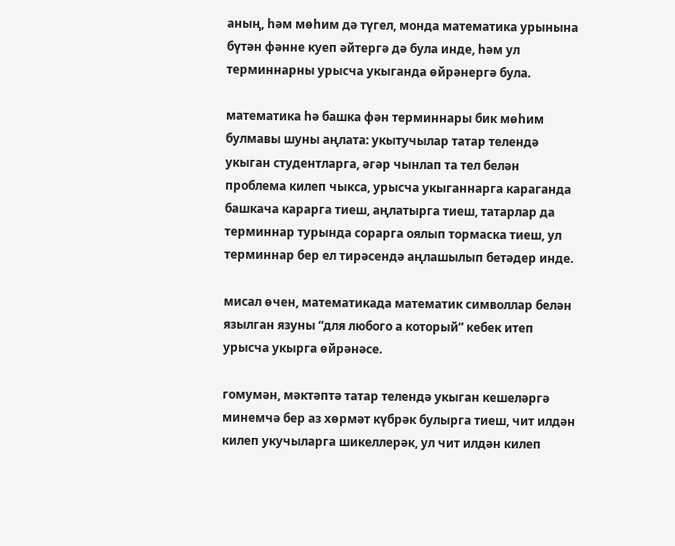аның, һәм мөһим дә түгел, монда математика урынына бүтән фәнне куеп әйтергә дә була инде, һәм ул терминнарны урысча укыганда өйрәнергә була.

математика һә башка фән терминнары бик мөһим булмавы шуны аңлата: укытучылар татар телендә укыган студентларга, әгәр чынлап та тел белән проблема килеп чыкса, урысча укыганнарга караганда башкача карарга тиеш, аңлатырга тиеш, татарлар да терминнар турында сорарга оялып тормаска тиеш, ул терминнар бер ел тирәсендә аңлашылып бетәдер инде.

мисал өчен, математикада математик символлар белән язылган язуны “для любого а который” кебек итеп урысча укырга өйрәнәсе.

гомумән, мәктәптә татар телендә укыган кешеләргә минемчә бер аз хөрмәт күбрәк булырга тиеш, чит илдән килеп укучыларга шикеллерәк, ул чит илдән килеп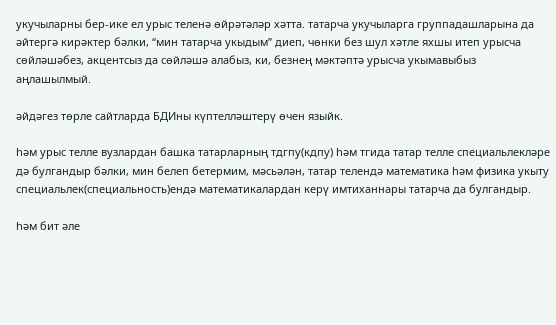укучыларны бер-ике ел урыс теленә өйрәтәләр хәтта. татарча укучыларга группадашларына да әйтергә кирәктер бәлки, “мин татарча укыдым” диеп, чөнки без шул хәтле яхшы итеп урысча сөйләшәбез, акцентсыз да сөйләшә алабыз, ки, безнең мәктәптә урысча укымавыбыз аңлашылмый.

әйдәгез төрле сайтларда БДИны күптелләштерү өчен языйк.

һәм урыс телле вузлардан башка татарларның тдгпу(кдпу) һәм тгида татар телле специальлекләре дә булгандыр бәлки, мин белеп бетермим, мәсьәлән, татар телендә математика һәм физика укыту специальлек(специальность)ендә математикалардан керү имтиханнары татарча да булгандыр.

һәм бит әле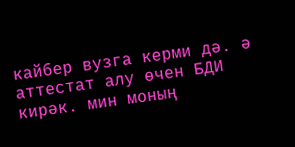кайбер вузга керми дә. ә аттестат алу өчен БДИ кирәк. мин моның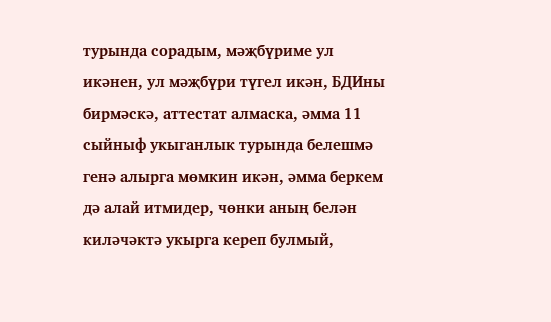турында сорадым, мәҗбүриме ул икәнен, ул мәҗбүри түгел икән, БДИны бирмәскә, аттестат алмаска, әмма 11 сыйныф укыганлык турында белешмә генә алырга мөмкин икән, әмма беркем дә алай итмидер, чөнки аның белән киләчәктә укырга кереп булмый,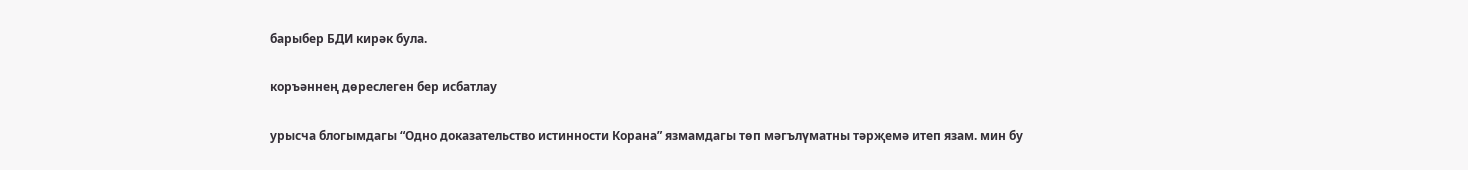барыбер БДИ кирәк була.

коръәннең дөреслеген бер исбатлау

урысча блогымдагы “Одно доказательство истинности Корана” язмамдагы төп мәгълүматны тәрҗемә итеп язам. мин бу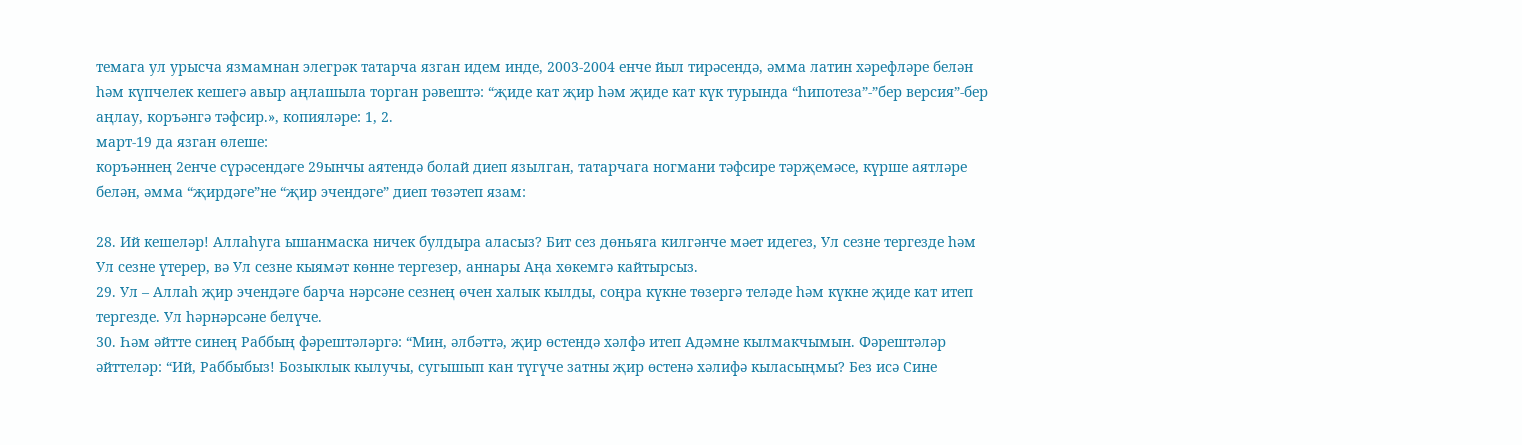темага ул урысча язмамнан элегрәк татарча язган идем инде, 2003-2004 енче йыл тирәсендә, әмма латин хәрефләре белән һәм күпчелек кешегә авыр аңлашыла торган рәвештә: “җиде кат җир һәм җиде кат күк турында “һипотеза”-”бер версия”-бер аңлау, коръәнгә тәфсир.», копияләре: 1, 2.
март-19 да язган өлеше:
коръәннең 2енче сүрәсендәге 29ынчы аятендә болай диеп язылган, татарчага ногмани тәфсире тәрҗемәсе, күрше аятләре белән, әмма “җирдәге”не “җир эчендәге” диеп төзәтеп язам:

28. Ий кешеләр! Аллаһуга ышанмаска ничек булдыра аласыз? Бит сез дөньяга килгәнче мәет идегез, Ул сезне тергезде һәм Ул сезне үтерер, вә Ул сезне кыямәт көнне тергезер, аннары Аңа хөкемгә кайтырсыз.
29. Ул – Аллаһ җир эчендәге барча нәрсәне сезнең өчен халык кылды, соңра күкне төзергә теләде һәм күкне җиде кат итеп тергезде. Ул һәрнәрсәне белүче.
30. Һәм әйтте синең Раббың фәрештәләргә: “Мин, әлбәттә, җир өстендә хәлфә итеп Адәмне кылмакчымын. Фәрештәләр әйттеләр: “Ий, Раббыбыз! Бозыклык кылучы, сугышып кан түгүче затны җир өстенә хәлифә кыласыңмы? Без исә Сине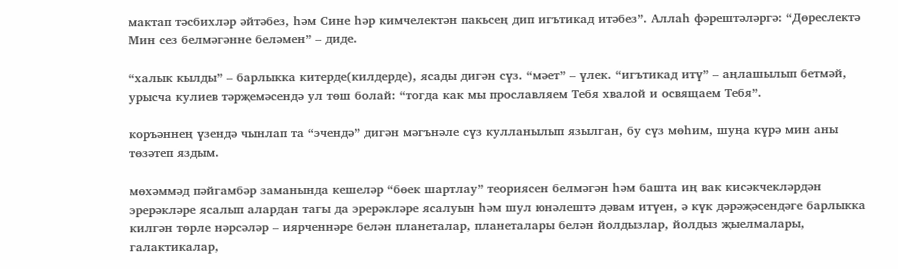мактап тәсбихләр әйтәбез, һәм Сине һәр кимчелектән пакьсең дип игътикад итәбез”. Аллаһ фәрештәләргә: “Дөреслектә Мин сез белмәгәнне беләмен” – диде.

“халык кылды” – барлыкка китерде(килдерде), ясады дигән сүз. “мәет” – үлек. “игътикад итү” – аңлашылып бетмәй, урысча кулиев тәрҗемәсендә ул төш болай: “тогда как мы прославляем Тебя хвалой и освящаем Тебя”.

коръәннең үзендә чынлап та “эчендә” дигән мәгънәле сүз кулланылып язылган, бу сүз мөһим, шуңа күрә мин аны төзәтеп яздым.

мөхәммәд пәйгамбәр заманында кешеләр “бөек шартлау” теориясен белмәгән һәм башта иң вак кисәкчекләрдән эрерәкләре ясалып алардан тагы да эрерәкләре ясалуын һәм шул юнәлештә дәвам итүен, ә күк дәрәҗәсендәге барлыкка килгән төрле нәрсәләр – иярченнәре белән планеталар, планеталары белән йолдызлар, йолдыз җыелмалары, галактикалар,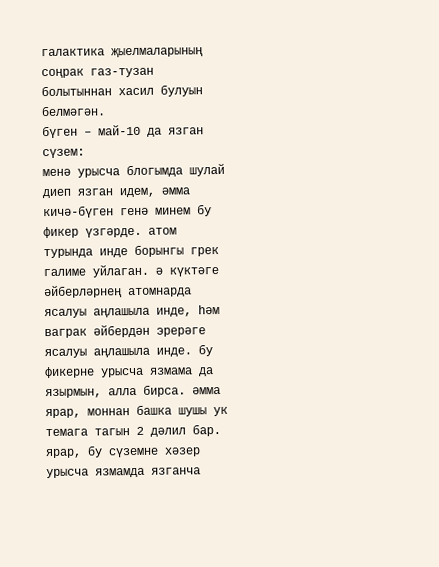галактика җыелмаларының соңрак газ-тузан болытыннан хасил булуын белмәгән.
бүген – май-10 да язган сүзем:
менә урысча блогымда шулай диеп язган идем, әмма кичә-бүген генә минем бу фикер үзгәрде. атом турында инде борынгы грек галиме уйлаган. ә күктәге әйберләрнең атомнарда ясалуы аңлашыла инде, һәм ваграк әйбердән эрерәге ясалуы аңлашыла инде. бу фикерне урысча язмама да язырмын, алла бирса. әмма ярар, моннан башка шушы ук темага тагын 2 дәлил бар. ярар, бу сүземне хәзер урысча язмамда язганча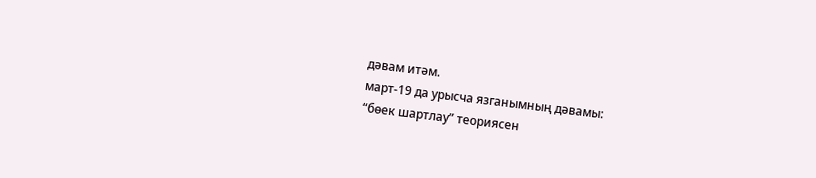дәвам итәм.
март-19 да урысча язганымның дәвамы:
“бөек шартлау” теориясен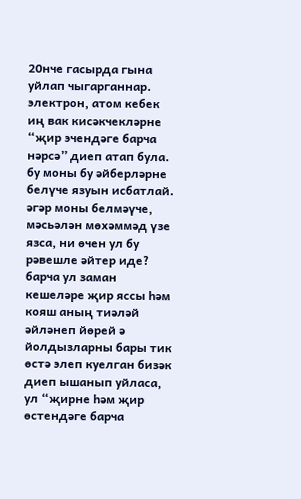20нче гасырда гына уйлап чыгарганнар. электрон, атом кебек иң вак кисәкчекләрне “җир эчендәге барча нәрсә” диеп атап була.
бу моны бу әйберләрне белүче язуын исбатлай. әгәр моны белмәүче, мәсьәлән мөхәммәд үзе язса, ни өчен ул бу рәвешле әйтер иде? барча ул заман кешеләре җир яссы һәм кояш аның тиәләй әйләнеп йөрей ә йолдызларны бары тик өстә элеп куелган бизәк диеп ышанып уйласа, ул “җирне һәм җир өстендәге барча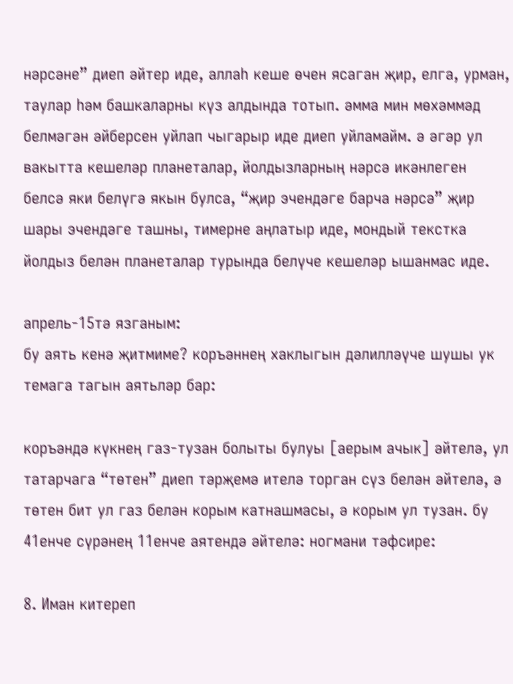нәрсәне” диеп әйтер иде, аллаһ кеше өчен ясаган җир, елга, урман, таулар һәм башкаларны күз алдында тотып. әмма мин мөхәммәд белмәгән әйберсен уйлап чыгарыр иде диеп уйламайм. ә әгәр ул вакытта кешеләр планеталар, йолдызларның нәрсә икәнлеген белсә яки белүгә якын булса, “җир эчендәге барча нәрсә” җир шары эчендәге ташны, тимерне аңлатыр иде, мондый текстка йолдыз белән планеталар турында белүче кешеләр ышанмас иде.

апрель-15тә язганым:
бу аять кенә җитмиме? коръәннең хаклыгын дәлилләүче шушы ук темага тагын аятьләр бар:

коръәндә күкнең газ-тузан болыты булуы [аерым ачык] әйтелә, ул татарчага “төтен” диеп тәрҗемә ителә торган сүз белән әйтелә, ә төтен бит ул газ белән корым катнашмасы, ә корым ул тузан. бу 41енче сүрәнең 11енче аятендә әйтелә: ногмани тәфсире:

8. Иман китереп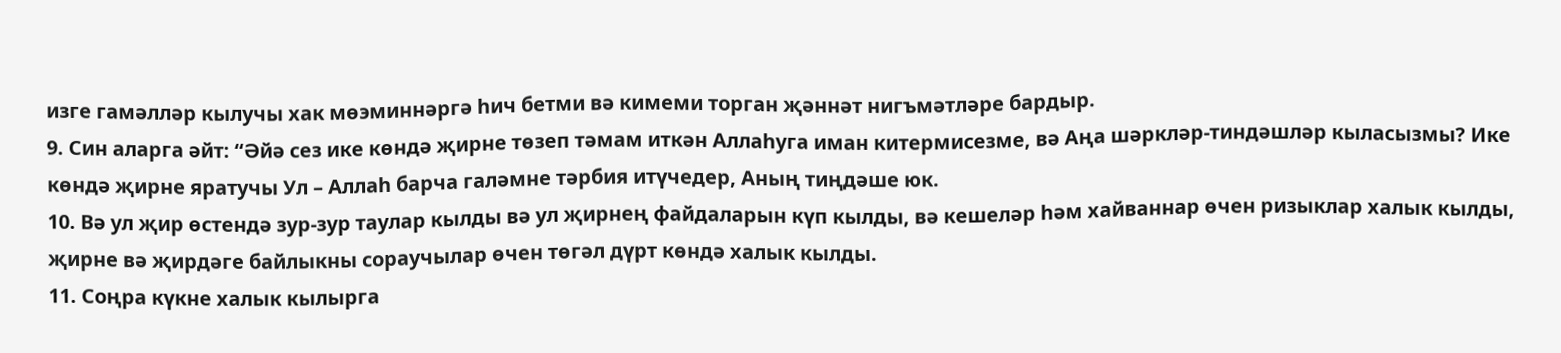изге гамәлләр кылучы хак мөэминнәргә һич бетми вә кимеми торган җәннәт нигъмәтләре бардыр.
9. Син аларга әйт: “Әйә сез ике көндә җирне төзеп тәмам иткән Аллаһуга иман китермисезме, вә Аңа шәркләр-тиндәшләр кыласызмы? Ике көндә җирне яратучы Ул – Аллаһ барча галәмне тәрбия итүчедер, Аның тиңдәше юк.
10. Вә ул җир өстендә зур-зур таулар кылды вә ул җирнең файдаларын күп кылды, вә кешеләр һәм хайваннар өчен ризыклар халык кылды, җирне вә җирдәге байлыкны сораучылар өчен төгәл дүрт көндә халык кылды.
11. Соңра күкне халык кылырга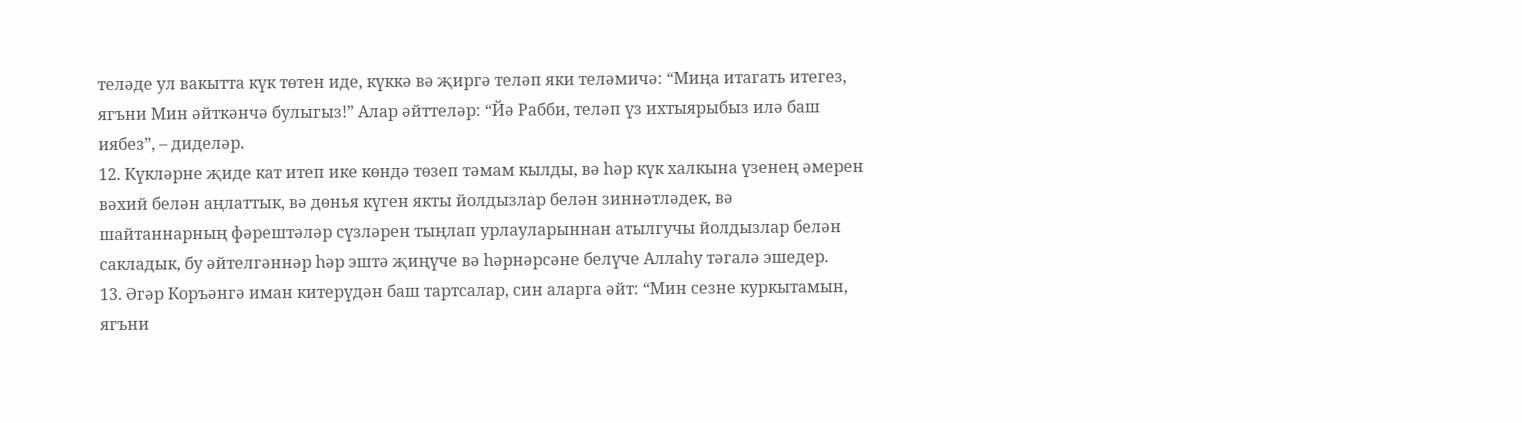теләде ул вакытта күк төтен иде, күккә вә җиргә теләп яки теләмичә: “Миңа итагать итегез, ягъни Мин әйткәнчә булыгыз!” Алар әйттеләр: “Йә Рабби, теләп үз ихтыярыбыз илә баш иябез”, – диделәр.
12. Күкләрне җиде кат итеп ике көндә төзеп тәмам кылды, вә һәр күк халкына үзенең әмерен вәхий белән аңлаттык, вә дөнья күген якты йолдызлар белән зиннәтләдек, вә шайтаннарның фәрештәләр сүзләрен тыңлап урлауларыннан атылгучы йолдызлар белән сакладык, бу әйтелгәннәр һәр эштә җиңүче вә һәрнәрсәне белүче Аллаһу тәгалә эшедер.
13. Әгәр Коръәнгә иман китерүдән баш тартсалар, син аларга әйт: “Мин сезне куркытамын, ягъни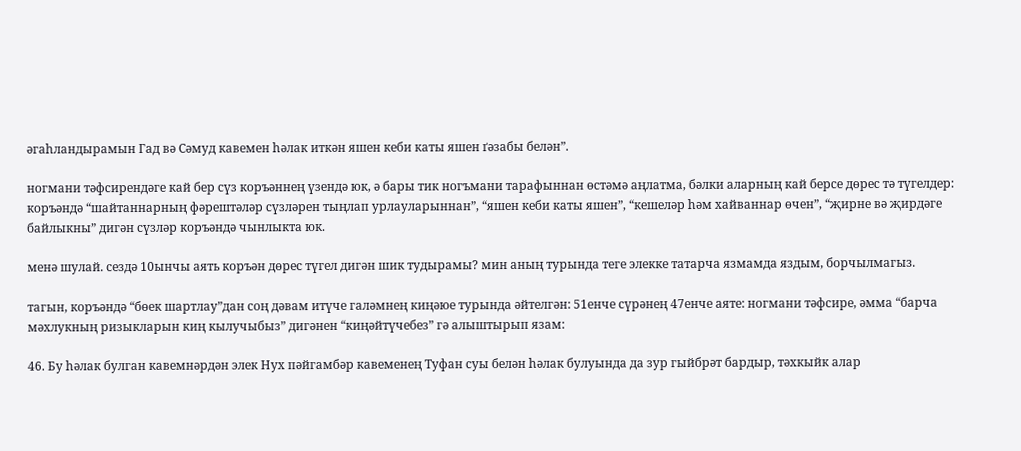әгаһландырамын Гад вә Сәмуд кавемен һәлак иткән яшен кеби каты яшен ґәзабы белән”.

ногмани тәфсирендәге кай бер сүз коръәннең үзендә юк, ә бары тик ногъмани тарафыннан өстәмә аңлатма, бәлки аларның кай берсе дөрес тә түгелдер: коръәндә “шайтаннарның фәрештәләр сүзләрен тыңлап урлауларыннан”, “яшен кеби каты яшен”, “кешеләр һәм хайваннар өчен”, “җирне вә җирдәге байлыкны” дигән сүзләр коръәндә чынлыкта юк.

менә шулай. сездә 10ынчы аять коръән дөрес түгел дигән шик тудырамы? мин аның турында теге элекке татарча язмамда яздым, борчылмагыз.

тагын, коръәндә “бөек шартлау”дан соң дәвам итүче галәмнең киңәюе турында әйтелгән: 51енче сүрәнең 47енче аяте: ногмани тәфсире, әмма “барча мәхлукның ризыкларын киң кылучыбыз” дигәнен “киңәйтүчебез” гә алыштырып язам:

46. Бу һәлак булган кавемнәрдән элек Нух пәйгамбәр кавеменең Туфан суы белән һәлак булуында да зур гыйбрәт бардыр, тәхкыйк алар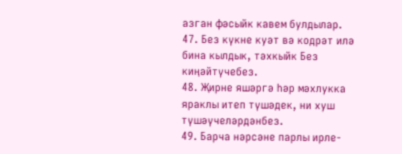азган фәсыйк кавем булдылар.
47. Без күкне куәт вә кодрәт илә бина кылдык, тәхкыйк Без киңәйтүчебез.
48. Җирне яшәргә һәр мәхлукка яраклы итеп түшәдек, ни хуш түшәүчеләрдәнбез.
49. Барча нәрсәне парлы ирле-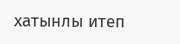хатынлы итеп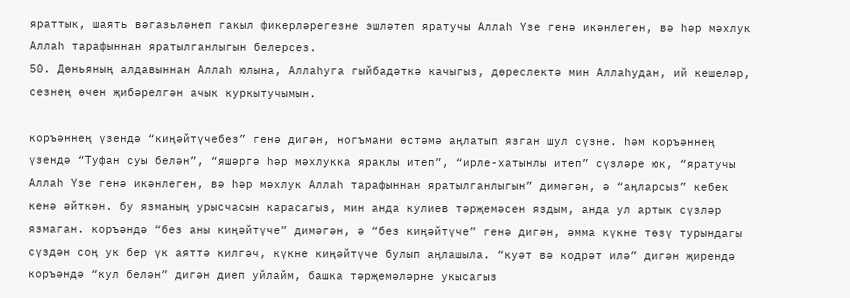яраттык, шаять вәгазьләнеп гакыл фикерләрегезне эшләтеп яратучы Аллаһ Үзе генә икәнлеген, вә һәр мәхлук Аллаһ тарафыннан яратылганлыгын белерсез.
50. Дөньяның алдавыннан Аллаһ юлына, Аллаһуга гыйбадәткә качыгыз, дөреслектә мин Аллаһудан, ий кешеләр, сезнең өчен җибәрелгән ачык куркытучымын.

коръәннең үзендә “киңәйтүчебез” генә дигән, ногъмани өстәмә аңлатып язган шул сүзне. һәм коръәннең үзендә “Туфан суы белән”, “яшәргә һәр мәхлукка яраклы итеп”, “ирле-хатынлы итеп” сүзләре юк, “яратучы Аллаһ Үзе генә икәнлеген, вә һәр мәхлук Аллаһ тарафыннан яратылганлыгын” димәгән, ә “аңларсыз” кебек кенә әйткән. бу язманың урысчасын карасагыз, мин анда кулиев тәрҗемәсен яздым, анда ул артык сүзләр язмаган. коръәндә “без аны киңәйтүче” димәгән, ә “без киңәйтүче” генә дигән, әмма күкне төзү турындагы сүздән соң ук бер үк аяттә килгәч, күкне киңәйтүче булып аңлашыла. “куәт вә кодрәт илә” дигән җирендә коръәндә “кул белән” дигән диеп уйлайм, башка тәрҗемәләрне укысагыз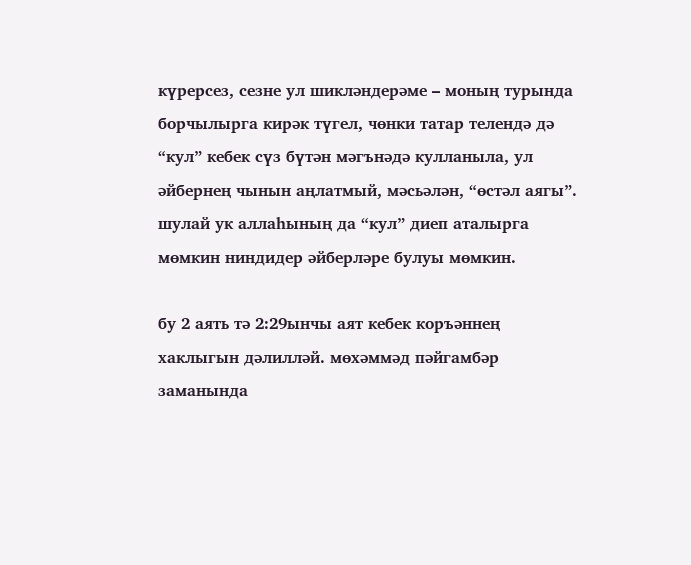күрерсез, сезне ул шикләндерәме – моның турында борчылырга кирәк түгел, чөнки татар телендә дә “кул” кебек сүз бүтән мәгънәдә кулланыла, ул әйбернең чынын аңлатмый, мәсьәлән, “өстәл аягы”. шулай ук аллаһының да “кул” диеп аталырга мөмкин ниндидер әйберләре булуы мөмкин.

бу 2 аять тә 2:29ынчы аят кебек коръәннең хаклыгын дәлилләй. мөхәммәд пәйгамбәр заманында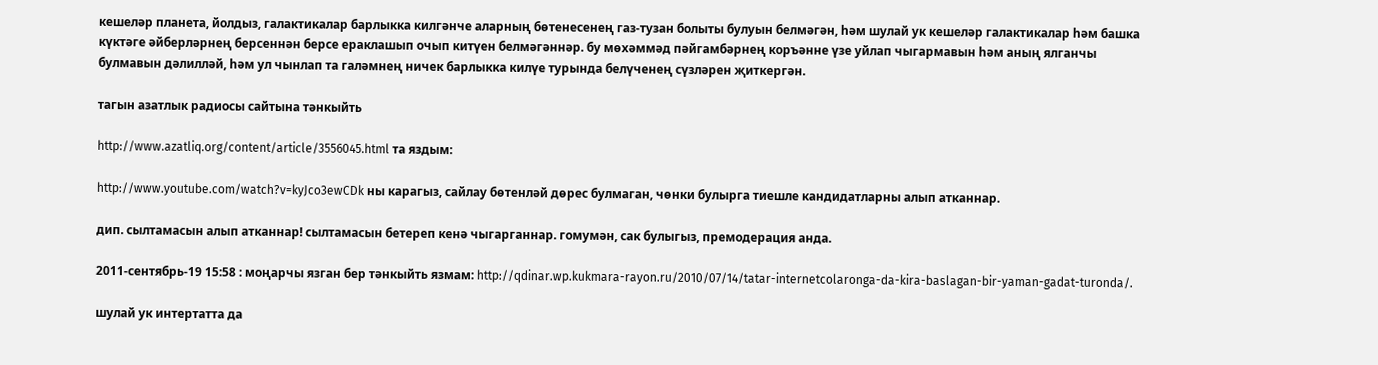кешеләр планета, йолдыз, галактикалар барлыкка килгәнче аларның бөтенесенең газ-тузан болыты булуын белмәгән, һәм шулай ук кешеләр галактикалар һәм башка күктәге әйберләрнең берсеннән берсе ераклашып очып китүен белмәгәннәр. бу мөхәммәд пәйгамбәрнең коръәнне үзе уйлап чыгармавын һәм аның ялганчы булмавын дәлилләй, һәм ул чынлап та галәмнең ничек барлыкка килүе турында белүченең сүзләрен җиткергән.

тагын азатлык радиосы сайтына тәнкыйть

http://www.azatliq.org/content/article/3556045.html та яздым:

http://www.youtube.com/watch?v=kyJco3ewCDk ны карагыз, сайлау бөтенләй дөрес булмаган, чөнки булырга тиешле кандидатларны алып атканнар.

дип. сылтамасын алып атканнар! сылтамасын бетереп кенә чыгарганнар. гомумән, сак булыгыз, премодерация анда.

2011-сентябрь-19 15:58 : моңарчы язган бер тәнкыйть язмам: http://qdinar.wp.kukmara-rayon.ru/2010/07/14/tatar-internetcolaronga-da-kira-baslagan-bir-yaman-gadat-turonda/.

шулай ук интертатта да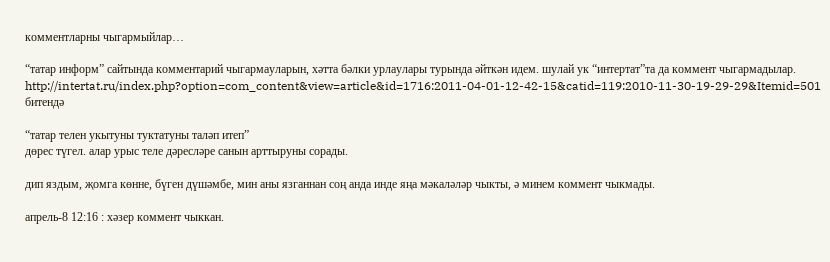комментларны чыгармыйлар…

“татар информ” сайтында комментарий чыгармауларын, хәтта бәлки урлаулары турында әйткән идем. шулай ук “интертат”та да коммент чыгармадылар. http://intertat.ru/index.php?option=com_content&view=article&id=1716:2011-04-01-12-42-15&catid=119:2010-11-30-19-29-29&Itemid=501 битендә

“татар телен укытуны туктатуны таләп итеп”
дөрес түгел. алар урыс теле дәресләре санын арттыруны сорады.

дип яздым, җомга көнне, бүген дүшәмбе, мин аны язганнан соң анда инде яңа мәкаләләр чыкты, ә минем коммент чыкмады.

апрель-8 12:16 : хәзер коммент чыккан.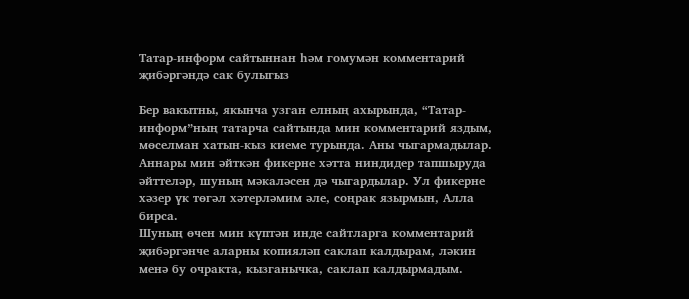Татар-информ сайтыннан һәм гомумән комментарий җибәргәндә сак булыгыз

Бер вакытны, якынча узган елның ахырында, “Татар-информ”ның татарча сайтында мин комментарий яздым, мөселман хатын-кыз киеме турында. Аны чыгармадылар. Аннары мин әйткән фикерне хәтта ниндидер тапшыруда әйттеләр, шуның мәкаләсен дә чыгардылар. Ул фикерне хәзер үк төгәл хәтерләмим әле, соңрак язырмын, Алла бирса.
Шуның өчен мин күптән инде сайтларга комментарий җибәргәнче аларны копияләп саклап калдырам, ләкин менә бу очракта, кызганычка, саклап калдырмадым.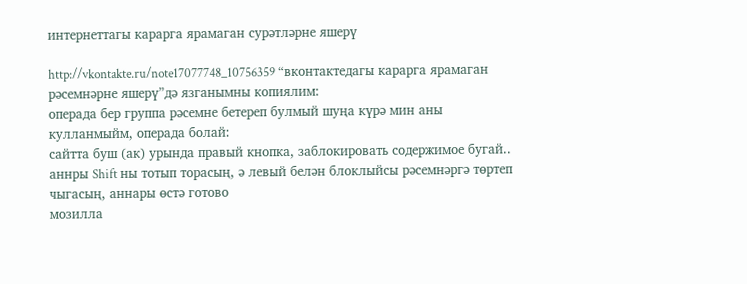интернеттагы карарга ярамаган сурәтләрне яшерү

http://vkontakte.ru/note17077748_10756359 “вконтактедагы карарга ярамаган рәсемнәрне яшерү”дә язганымны копиялим:
операда бер группа рәсемне бетереп булмый шуңа күрә мин аны кулланмыйм, операда болай:
сайтта буш (ак) урында правый кнопка, заблокировать содержимое бугай.. аннры Shift ны тотып торасың, ә левый белән блоклыйсы рәсемнәргә төртеп чыгасың, аннары өстә готово
мозилла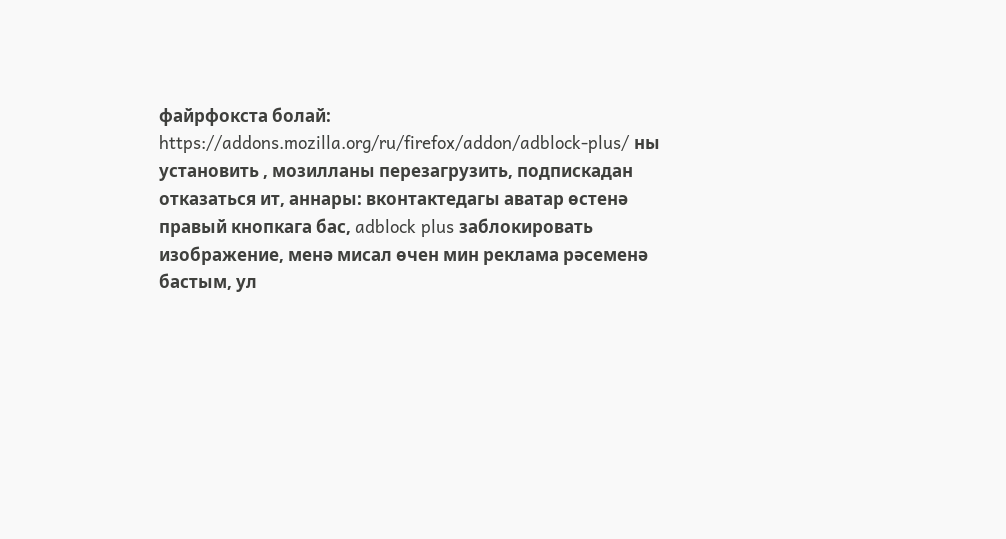файрфокста болай:
https://addons.mozilla.org/ru/firefox/addon/adblock-plus/ ны установить , мозилланы перезагрузить, подпискадан отказаться ит, аннары: вконтактедагы аватар өстенә правый кнопкага бас, adblock plus заблокировать изображение, менә мисал өчен мин реклама рәсеменә бастым, ул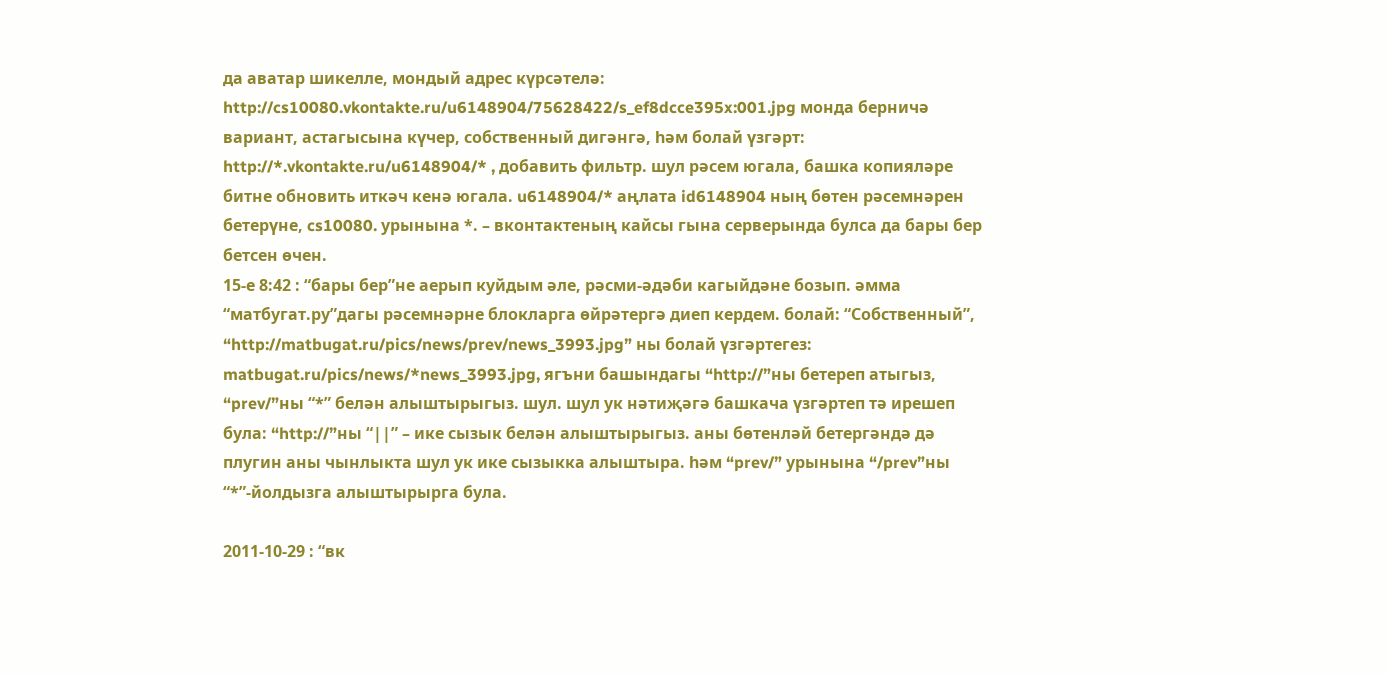да аватар шикелле, мондый адрес күрсәтелә: http://cs10080.vkontakte.ru/u6148904/75628422/s_ef8dcce395x:001.jpg монда берничә вариант, астагысына күчер, собственный дигәнгә, һәм болай үзгәрт: http://*.vkontakte.ru/u6148904/* , добавить фильтр. шул рәсем югала, башка копияләре битне обновить иткәч кенә югала. u6148904/* аңлата id6148904 ның бөтен рәсемнәрен бетерүне, cs10080. урынына *. – вконтактеның кайсы гына серверында булса да бары бер бетсен өчен.
15-е 8:42 : “бары бер”не аерып куйдым әле, рәсми-әдәби кагыйдәне бозып. әмма “матбугат.ру”дагы рәсемнәрне блокларга өйрәтергә диеп кердем. болай: “Собственный”, “http://matbugat.ru/pics/news/prev/news_3993.jpg” ны болай үзгәртегез: matbugat.ru/pics/news/*news_3993.jpg, ягъни башындагы “http://”ны бетереп атыгыз, “prev/”ны “*” белән алыштырыгыз. шул. шул ук нәтиҗәгә башкача үзгәртеп тә ирешеп була: “http://”ны “||” – ике сызык белән алыштырыгыз. аны бөтенләй бетергәндә дә плугин аны чынлыкта шул ук ике сызыкка алыштыра. һәм “prev/” урынына “/prev”ны “*”-йолдызга алыштырырга була.

2011-10-29 : “вк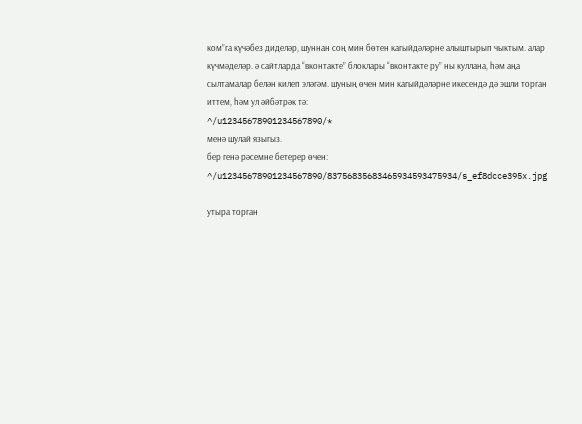ком”га күчәбез диделәр, шуннан соң мин бөтен кагыйдәләрне алыштырып чыктым. алар күчмәделәр. ә сайтларда “вконтакте” блоклары “вконтакте ру” ны куллана, һәм аңа сылтамалар белән килеп эләгәм. шуның өчен мин кагыйдәләрне икесендә дә эшли торган иттем, һәм ул әйбәтрәк тә:
^/u12345678901234567890/*
менә шулай языгыз.
бер генә рәсемне бетерер өчен:
^/u12345678901234567890/83756835683465934593475934/s_ef8dcce395x.jpg

утыра торган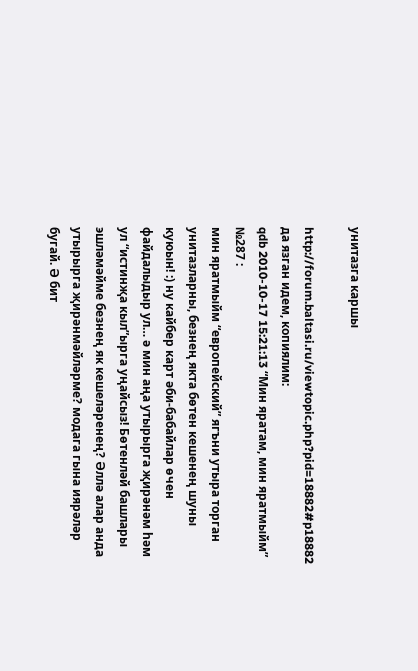унитазга каршы

http://forum.baltasi.ru/viewtopic.php?pid=18882#p18882 да язган идем, копиялим:
qdb 2010-10-17 15:21:13 “Мин яратам, мин яратмыйм” №287 :
мин яратмыйм “европейский” ягъни утыра торган унитазларны, безнең якта бөтен кешенең шуны куюын! :) ну кайбер карт әби-бабайлар өчен файдалыдыр ул… ә мин аңа утырырга җирәнәм һәм ул “истинҗа кыл”ырга уңайсыз! Бөтенләй башлары эшләмәйме безнең як кешеләренең? Әллә алар анда утырырга җирәнмәйләрме? модага гына иярәләр бугай. Ә бит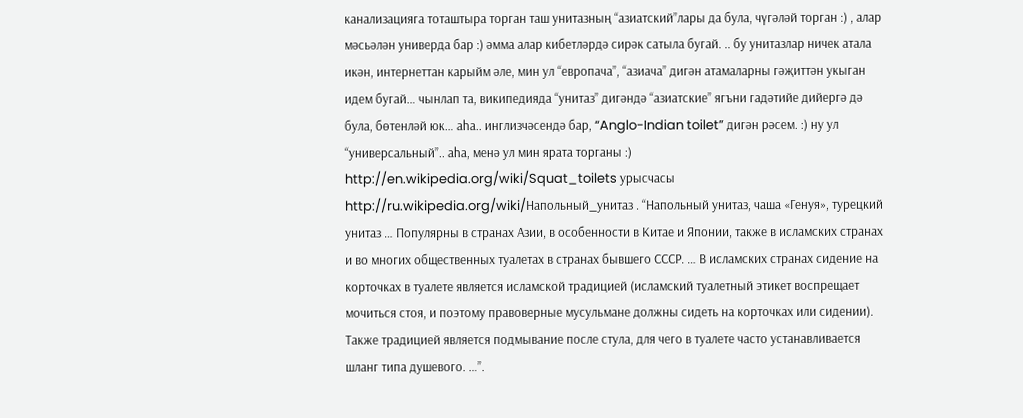канализацияга тоташтыра торган таш унитазның “азиатский”лары да була, чүгәләй торган :) , алар мәсьәлән универда бар :) әмма алар кибетләрдә сирәк сатыла бугай. .. бу унитазлар ничек атала икән, интернеттан карыйм әле, мин ул “европача”, “азиача” дигән атамаларны гәҗиттән укыган идем бугай… чынлап та, википедияда “унитаз” дигәндә “азиатские” ягъни гадәтийе дийергә дә була, бөтенләй юк… аһа.. инглизчәсендә бар, “Anglo-Indian toilet” дигән рәсем. :) ну ул “универсальный”.. аһа, менә ул мин ярата торганы :) http://en.wikipedia.org/wiki/Squat_toilets урысчасы http://ru.wikipedia.org/wiki/Напольный_унитаз . “Напольный унитаз, чаша «Генуя», турецкий унитаз … Популярны в странах Азии, в особенности в Китае и Японии, также в исламских странах и во многих общественных туалетах в странах бывшего СССР. … В исламских странах сидение на корточках в туалете является исламской традицией (исламский туалетный этикет воспрещает мочиться стоя, и поэтому правоверные мусульмане должны сидеть на корточках или сидении). Также традицией является подмывание после стула, для чего в туалете часто устанавливается шланг типа душевого. …”.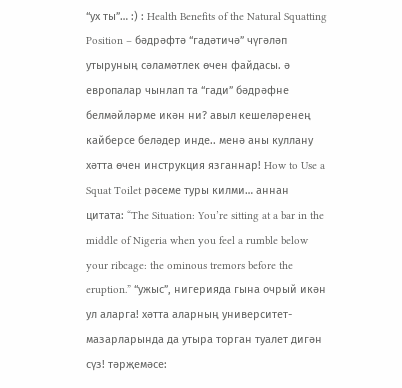“ух ты”… :) : Health Benefits of the Natural Squatting Position – бәдрәфтә “гадәтичә” чүгәләп утыруның сәламәтлек өчен файдасы. ә европалар чынлап та “гади” бәдрәфне белмәйләрме икән ни? авыл кешеләренең кайберсе беләдер инде.. менә аны куллану хәтта өчен инструкция язганнар! How to Use a Squat Toilet рәсеме туры килми… аннан цитата: “The Situation: You’re sitting at a bar in the middle of Nigeria when you feel a rumble below your ribcage: the ominous tremors before the eruption.” “ужыс”, нигерияда гына очрый икән ул аларга! хәтта аларның университет-мазарларында да утыра торган туалет дигән сүз! тәрҗемәсе: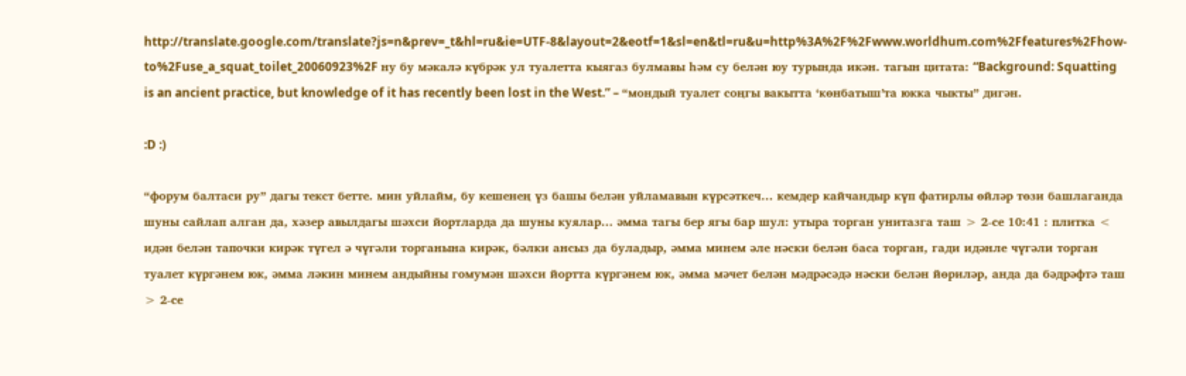http://translate.google.com/translate?js=n&prev=_t&hl=ru&ie=UTF-8&layout=2&eotf=1&sl=en&tl=ru&u=http%3A%2F%2Fwww.worldhum.com%2Ffeatures%2Fhow-to%2Fuse_a_squat_toilet_20060923%2F ну бу мәкалә күбрәк ул туалетта кыягаз булмавы һәм су белән юу турында икән. тагын цитата: “Background: Squatting is an ancient practice, but knowledge of it has recently been lost in the West.” – “мондый туалет соңгы вакытта ‘көнбатыш’та юкка чыкты” дигән.

:D :)

“форум балтаси ру” дагы текст бетте. мин уйлайм, бу кешенең үз башы белән уйламавын күрсәткеч… кемдер кайчандыр күп фатирлы өйләр төзи башлаганда шуны сайлап алган да, хәзер авылдагы шәхси йортларда да шуны куялар… әмма тагы бер ягы бар шул: утыра торган унитазга таш > 2-се 10:41 : плитка < идән белән тапочки кирәк түгел ә чүгәли торганына кирәк, бәлки ансыз да буладыр, әмма минем әле нәски белән баса торган, гади идәнле чүгәли торган туалет күргәнем юк, әмма ләкин минем андыйны гомумән шәхси йортта күргәнем юк, әмма мәчет белән мәдрәсәдә нәски белән йөриләр, анда да бәдрәфтә таш > 2-се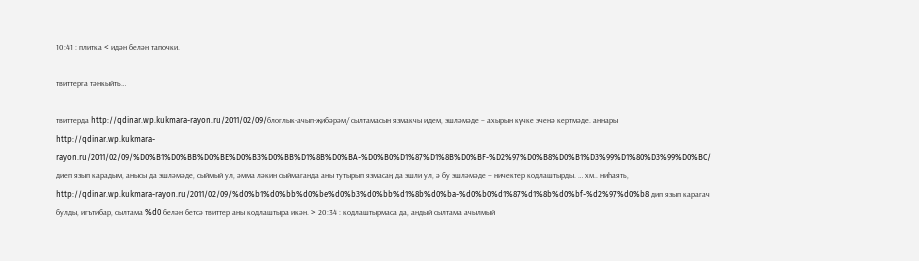10:41 : плитка < идән белән тапочки.

твиттерга тәнкыйть…

твиттерда http://qdinar.wp.kukmara-rayon.ru/2011/02/09/блоглык-ачып-җибәрәм/ сылтамасын язмакчы идем, эшләмәде – ахырын күчке эченә кертмәде. аннары http://qdinar.wp.kukmara-rayon.ru/2011/02/09/%D0%B1%D0%BB%D0%BE%D0%B3%D0%BB%D1%8B%D0%BA-%D0%B0%D1%87%D1%8B%D0%BF-%D2%97%D0%B8%D0%B1%D3%99%D1%80%D3%99%D0%BC/ диеп язып карадым, анысы да эшләмәде, сыймый ул, әмма ләкин сыймаганда аны тутырып язмасаң да эшли ул, ә бу эшләмәде – ничектер кодлаштырды. … хм.. ниһаять, http://qdinar.wp.kukmara-rayon.ru/2011/02/09/%d0%b1%d0%bb%d0%be%d0%b3%d0%bb%d1%8b%d0%ba-%d0%b0%d1%87%d1%8b%d0%bf-%d2%97%d0%b8 дип язып карагач булды, игътибар, сылтама %d0 белән бетсә твиттер аны кодлаштыра икән. > 20:34 : кодлаштырмаса да, андый сылтама ачылмый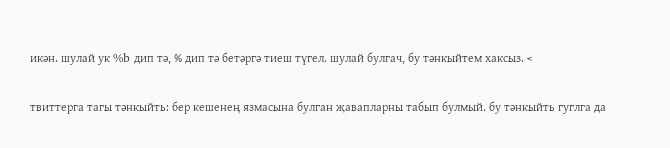икән. шулай ук %b дип тә, % дип тә бетәргә тиеш түгел. шулай булгач, бу тәнкыйтем хаксыз. <

твиттерга тагы тәнкыйть: бер кешенең язмасына булган җавапларны табып булмый. бу тәнкыйть гуглга да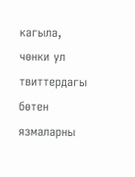кагыла, чөнки ул твиттердагы бөтен язмаларны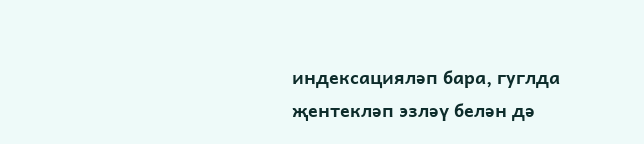индексацияләп бара, гуглда җентекләп эзләү белән дә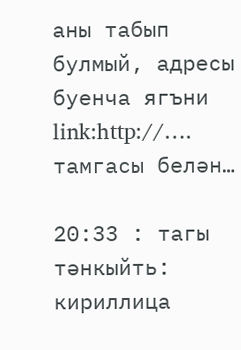аны табып булмый, адресы буенча ягъни link:http://…. тамгасы белән…

20:33 : тагы тәнкыйть: кириллица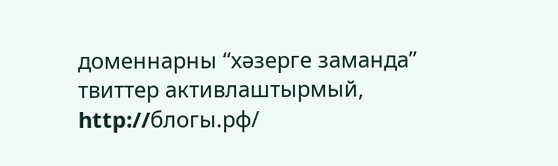доменнарны “хәзерге заманда” твиттер активлаштырмый, http://блогы.рф/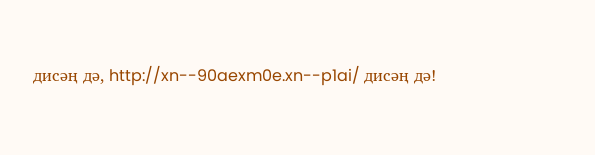дисәң дә, http://xn--90aexm0e.xn--p1ai/ дисәң дә!